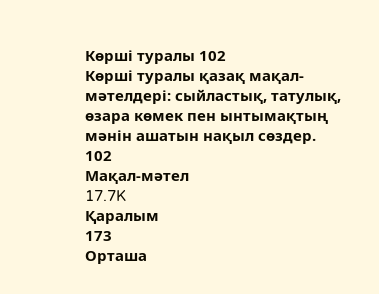Көрші туралы 102
Көрші туралы қазақ мақал-мәтелдері: сыйластық, татулық, өзара көмек пен ынтымақтың мәнін ашатын нақыл сөздер.
102
Мақал-мәтел
17.7K
Қаралым
173
Орташа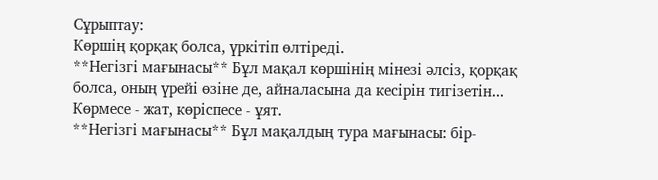Сұрыптау:
Көршің қорқақ болса, үркітіп өлтіреді.
**Негізгі мағынасы** Бұл мақал көршінің мінезі әлсіз, қорқақ болса, оның үрейі өзіне де, айналасына да кесірін тигізетін...
Көрмесе - жат, көріспесе - ұят.
**Негізгі мағынасы** Бұл мақалдың тура мағынасы: бір-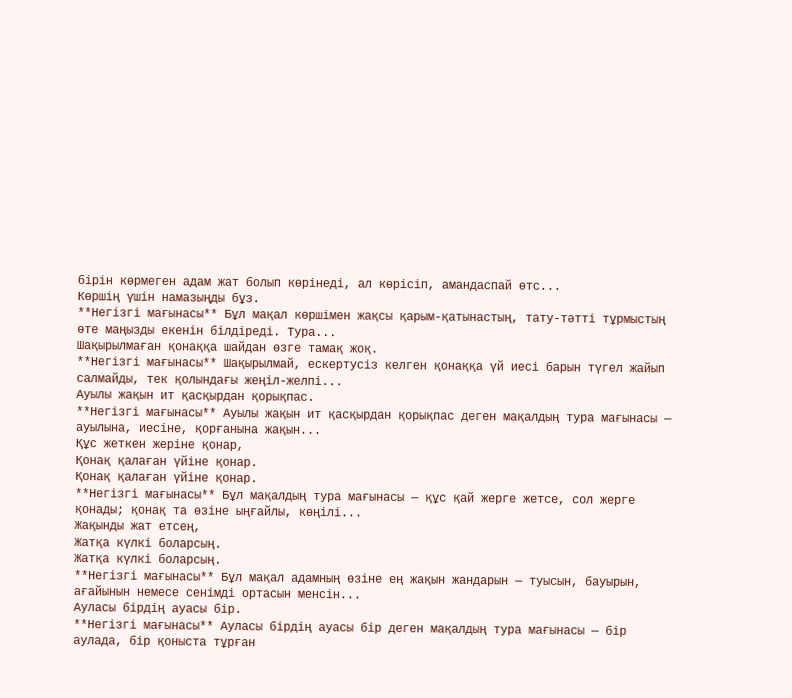бірін көрмеген адам жат болып көрінеді, ал көрісіп, амандаспай өтс...
Көршің үшін намазыңды бұз.
**Негізгі мағынасы** Бұл мақал көршімен жақсы қарым-қатынастың, тату-тәтті тұрмыстың өте маңызды екенін білдіреді. Тура...
Шақырылмаған қонаққа шайдан өзге тамақ жоқ.
**Негізгі мағынасы** Шақырылмай, ескертусіз келген қонаққа үй иесі барын түгел жайып салмайды, тек қолындағы жеңіл-желпі...
Ауылы жақын ит қасқырдан қорықпас.
**Негізгі мағынасы** Ауылы жақын ит қасқырдан қорықпас деген мақалдың тура мағынасы — ауылына, иесіне, қорғанына жақын...
Құс жеткен жеріне қонар,
Қонақ қалаған үйіне қонар.
Қонақ қалаған үйіне қонар.
**Негізгі мағынасы** Бұл мақалдың тура мағынасы — құс қай жерге жетсе, сол жерге қонады; қонақ та өзіне ыңғайлы, көңілі...
Жақынды жат етсең,
Жатқа күлкі боларсың.
Жатқа күлкі боларсың.
**Негізгі мағынасы** Бұл мақал адамның өзіне ең жақын жандарын — туысын, бауырын, ағайынын немесе сенімді ортасын менсін...
Ауласы бірдің ауасы бір.
**Негізгі мағынасы** Ауласы бірдің ауасы бір деген мақалдың тура мағынасы — бір аулада, бір қоныста тұрған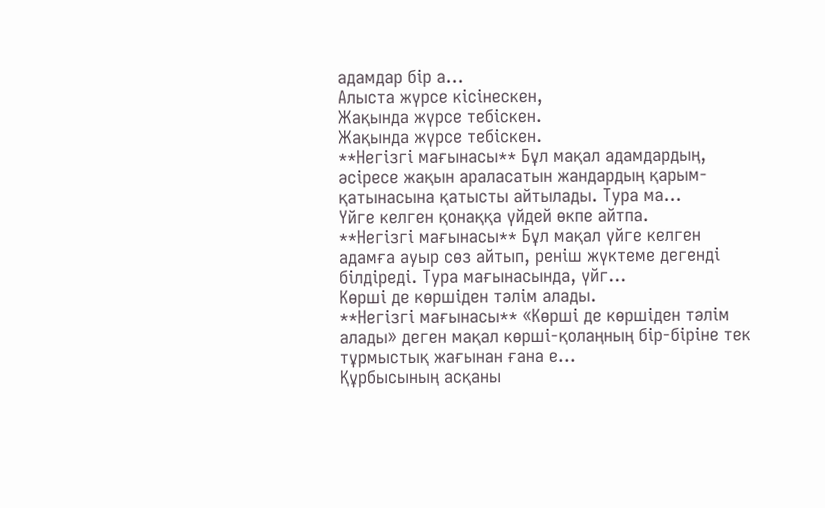адамдар бір а...
Алыста жүрсе кісінескен,
Жақында жүрсе тебіскен.
Жақында жүрсе тебіскен.
**Негізгі мағынасы** Бұл мақал адамдардың, әсіресе жақын араласатын жандардың қарым-қатынасына қатысты айтылады. Тура ма...
Үйге келген қонаққа үйдей өкпе айтпа.
**Негізгі мағынасы** Бұл мақал үйге келген адамға ауыр сөз айтып, реніш жүктеме дегенді білдіреді. Тура мағынасында, үйг...
Көрші де көршіден тәлім алады.
**Негізгі мағынасы** «Көрші де көршіден тәлім алады» деген мақал көрші-қолаңның бір-біріне тек тұрмыстық жағынан ғана е...
Құрбысының асқаны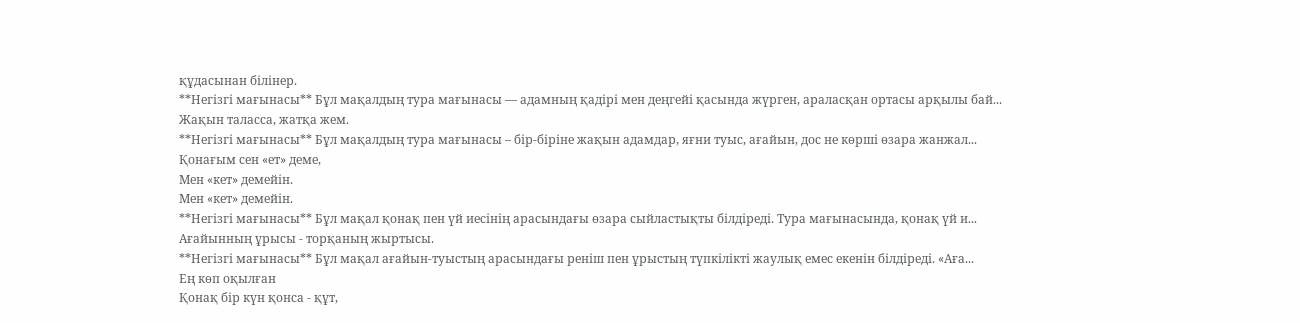құдасынан білінер.
**Негізгі мағынасы** Бұл мақалдың тура мағынасы — адамның қадірі мен деңгейі қасында жүрген, араласқан ортасы арқылы бай...
Жақын таласса, жатқа жем.
**Негізгі мағынасы** Бұл мақалдың тура мағынасы – бір-біріне жақын адамдар, яғни туыс, ағайын, дос не көрші өзара жанжал...
Қонағым сен «ет» деме,
Мен «кет» демейін.
Мен «кет» демейін.
**Негізгі мағынасы** Бұл мақал қонақ пен үй иесінің арасындағы өзара сыйластықты білдіреді. Тура мағынасында, қонақ үй и...
Ағайынның ұрысы - торқаның жыртысы.
**Негізгі мағынасы** Бұл мақал ағайын-туыстың арасындағы реніш пен ұрыстың түпкілікті жаулық емес екенін білдіреді. «Аға...
Ең көп оқылған
Қонақ бір күн қонса - құт,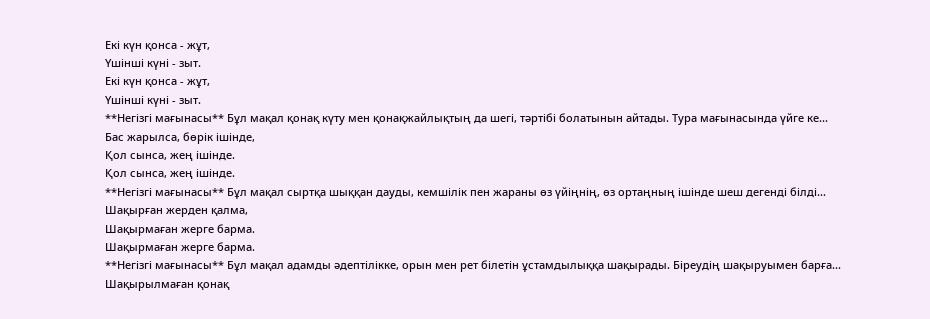Екі күн қонса - жұт,
Үшінші күні - зыт.
Екі күн қонса - жұт,
Үшінші күні - зыт.
**Негізгі мағынасы** Бұл мақал қонақ күту мен қонақжайлықтың да шегі, тәртібі болатынын айтады. Тура мағынасында үйге ке...
Бас жарылса, бөрік ішінде,
Қол сынса, жең ішінде.
Қол сынса, жең ішінде.
**Негізгі мағынасы** Бұл мақал сыртқа шыққан дауды, кемшілік пен жараны өз үйіңнің, өз ортаңның ішінде шеш дегенді білді...
Шақырған жерден қалма,
Шақырмаған жерге барма.
Шақырмаған жерге барма.
**Негізгі мағынасы** Бұл мақал адамды әдептілікке, орын мен рет білетін ұстамдылыққа шақырады. Біреудің шақыруымен барға...
Шақырылмаған қонақ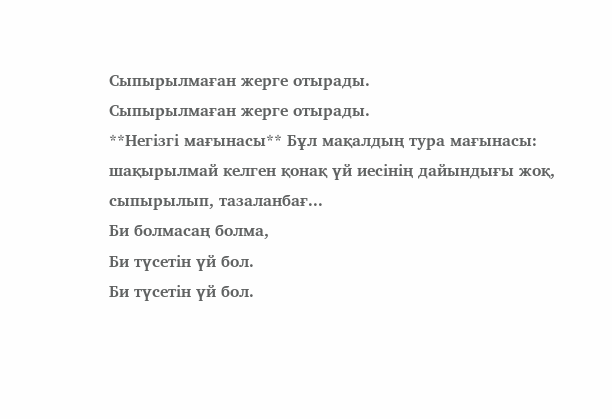Сыпырылмаған жерге отырады.
Сыпырылмаған жерге отырады.
**Негізгі мағынасы** Бұл мақалдың тура мағынасы: шақырылмай келген қонақ үй иесінің дайындығы жоқ, сыпырылып, тазаланбағ...
Би болмасаң болма,
Би түсетін үй бол.
Би түсетін үй бол.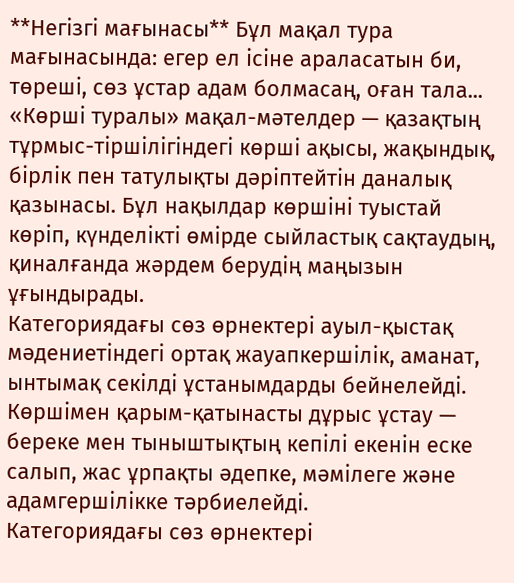**Негізгі мағынасы** Бұл мақал тура мағынасында: егер ел ісіне араласатын би, төреші, сөз ұстар адам болмасаң, оған тала...
«Көрші туралы» мақал-мәтелдер — қазақтың тұрмыс-тіршілігіндегі көрші ақысы, жақындық, бірлік пен татулықты дәріптейтін даналық қазынасы. Бұл нақылдар көршіні туыстай көріп, күнделікті өмірде сыйластық сақтаудың, қиналғанда жәрдем берудің маңызын ұғындырады.
Категориядағы сөз өрнектері ауыл-қыстақ мәдениетіндегі ортақ жауапкершілік, аманат, ынтымақ секілді ұстанымдарды бейнелейді. Көршімен қарым-қатынасты дұрыс ұстау — береке мен тыныштықтың кепілі екенін еске салып, жас ұрпақты әдепке, мәмілеге және адамгершілікке тәрбиелейді.
Категориядағы сөз өрнектері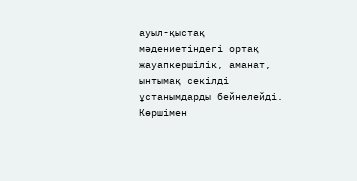ауыл-қыстақ мәдениетіндегі ортақ жауапкершілік, аманат, ынтымақ секілді ұстанымдарды бейнелейді. Көршімен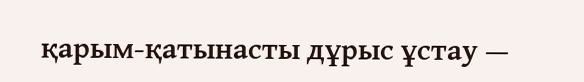қарым-қатынасты дұрыс ұстау —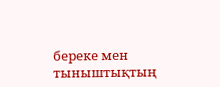береке мен тыныштықтың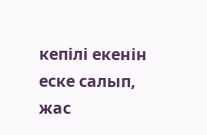кепілі екенін еске салып, жас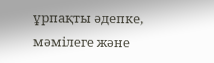ұрпақты әдепке, мәмілеге және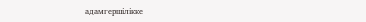адамгершілікке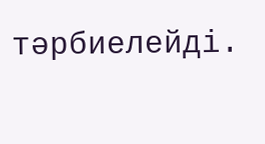тәрбиелейді.